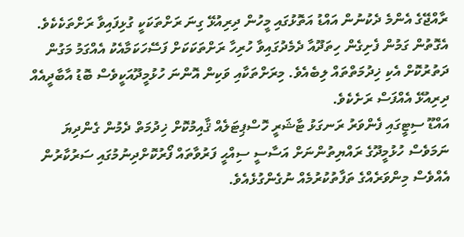ރާއްޖޭގެ އެންމެ ދެކުނުން އައްޑު އަތޮޅުގައި މީހުން ދިރިއުޅޭ ގިނަ ރަށްތަކަކީ ގުޅިފައިވާ ރަށްތަކެކެވެ. އެގޮތުން ގަމުން ފެށިގެން ހިތަދޫއާ ދެމެދުގައިވާ ހުރިހާ ރަށްތަކަކަށް ފަސޭހަކަމާއެކު އެއްގަމު މަގުން ދަތުރުކޮށް އެކި ޚިދުމަތްތައް ލިބެއެވެ. މިރަށްތަކާއި ވަކިން އޮންނަ ހުޅުމީދޫއަކީވެސް ބޮޑު އާބާދީއެއް ދިރިއުޅޭ އެއްފަސް ރަށެކެވެ.
އައްޑޫ ސިޓީގައި ފެންވަރު ރަނގަޅު ޓާޝަރީ ހޮސްޕިޓަލެއް ޤާއިމުކޮށް ޚިދުމަތް ދެމުން ގެންދިޔަ ނަމަވެސް ހުޅުމީދޫގެ ރައްޔިތުންނަށް އަސާސީ ސިއްޙީ ފަރުވާތައް ފޯރުކޮށްދިނުމުގައި ސަރުކާރުން އެއްވެސް މިންވަރެއްގެ ތަފާތުކުރުމެއް ނުގެންގުޅެއެވެ.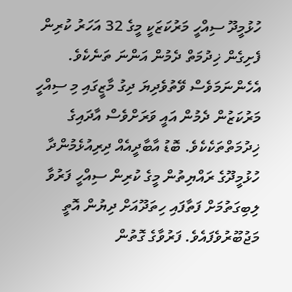ހުޅުމީދޫ ސިއްހީ މަރުކަޒަކީ މީގެ 32 އަހަރު ކުރިން ފެށިގެން ޚިދުމަތް ދެމުން އަންނަ ތަނެކެވެ. އެހެންނަމަވެސް ވޭތުވެދިޔަ ދިގު މާޒީގައި މި ސިއްހީ މަރުކަޒުން ދެމުން އައީ ވަރަށްވެސް އާދައިގެ ޚިދުމަތްތަކެކެވެ. ބޮޑު އާބާދީއެއް ދިރިއުޅެމުންދާ ހުޅުމީދޫގެ ރައްޔިތުން މީގެ ކުރިން ސިއްހީ ފަރުވާ ލިބިގަތުމަށް ފަތާފައި ހިތަދޫއަށް ދިޔުން އޮތީ މަޖުބޫރުވެފައެވެ. ފަރުވާގެ ގޮތުން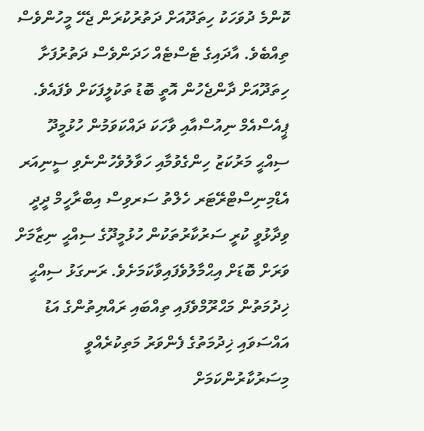ކޮންމެ ދުވަހަކު ހިތަދޫއަށް ދަތުރުކުރަން ޖެހޭ މީހުންވެސް ތިއްބެވެ. އާދައިގެ ޓެސްޓެއް ހަދަންވެސް ދަތުރުފަށާ ހިތަދޫއަށް ދާންޖެހުން އޮތީ ބޮޑު ތަކުލީފަކަށް ވެފައެވެ.
ޕީއެސްއެމް ނިއުސްއާއި ވާހަކަ ދައްކަވަމުން ހުޅުމީދޫ ސިއްޙީ މަރުކަޒު ހިންގެވުމާއި ހަވާލުވެހުންނެވި ސީނިއަރ އެޑްމިނިސްޓްރޭޓަރ ހެލްތު ސަރވިސް އިބްރާހީމް ދީދީ ވިދާޅުވީ ކުރީ ސަރުކާރުތަކުން ހުޅުމީދޫގެ ސިއްޙީ ނިޒާމަށް ވަރަށް ބޮޑަށް އިޙްމާލުވެފައިވާކަމަށެވެ. ރަނގަޅު ސިއްޙީ ޚިދުމަތުން މަޙްރޫމްވެފައި ތިއްބައި ރައްޔިތުންގެ އަޑު އައްސަވައި ޚިދުމަތުގެ ފެންވަރު މަތިކުރެއްވީ މިސަރުކާރުންކަމަށް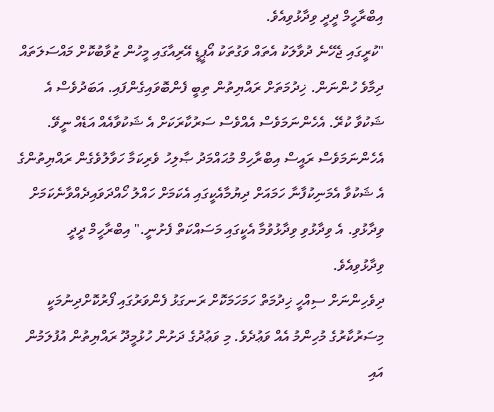އިބްރާހީމް ދީދީ ވިދާޅުވިއެވެ.
"ކުރީގައި ޖެހޭނެ ދުވާލަކު އެތައް ވަގުތަކު އޯޕީޑީ އޭރިއާގައި މީހުން ޒުވާބުކޮށް މައްސަލަތައް ދިމާވެ ހުންނަން. ޚިދުމަތަށް ރައްޔިތުން ތިބީ ފެންބޮވައިގެންފައި. އަބަދުވެސް އެ ޝަކުވާ ކުރޭ. އެހެންނަމަވެސް އެއްވެސް ސަރުކާރަކަށް އެ ޝަކުވާއެއް އަޑެއް ނީވޭ. އެހެންނަމަވެސް ރައީސް އިބްރާހިމް މުޙައްމަދު ޞާލިހު ވެރިކަމާ ހަވާލުވެގެން ރައްޔިތުންގެ އެ ޝަކުވާ އެމަނިކުފާނާ ހަމައަށް ދިޔުމާއެކީގައި އެކަމަށް ހައްލު ހޯއްދަވައިދެއްވާނެކަމަށް ވިދާޅުވި. އެ ވިދާޅުވި ވިދާޅުވުމާ އެކީގައި މަސައްކަތް ފެށުނީ." އިބްރާހީމް ދީދީ ވިދާޅުވިއެވެ.
ދިވެހިންނަށް ސިއްހީ ޚިދުމަތް ހަމަހަމަކޮށް ރަނގަޅު ފެންވަރުގައި ފޯރުކޮށްދިނުމަކީ މިސަރުކާރުގެ މުހިންމު އެއް ވަޢުދެވެ. މި ވަޢުދުގެ ދަށުން ހުޅުމީދޫ ރައްޔިތުން އުފުލަމުން އައި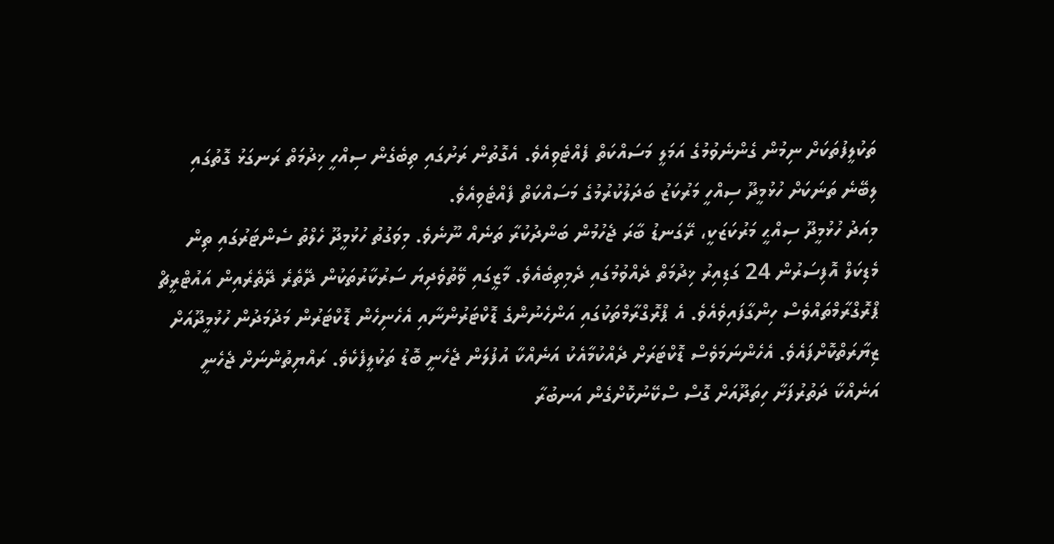ތަކުލީފުތަކަށް ނިމުން ގެންނެވުމުގެ އަމަލީ މަސައްކަތް ފެއްޓެވިއެވެ. އެގޮތުން ރަށުގައި ތިބެގެން ސިއްހީ ޚިދުމަތް ރަނގަޅު ގޮތުގައި ލިބޭނެ ތަނަކަށް ހުޅުމީދޫ ސިއްހީ މަރުކަޒު ބަދަލުކުރުމުގެ މަސައްކަތް ފެއްޓެވިއެވެ.
މިއަދު ހުޅުމީދޫ ސިއްޙީ މަރުކަޒަކީ، ރޭގަނޑު ބާރަ ޖެހުމުން ބަންދުކުރާ ތަނެއް ނޫނެވެ. މިވަގުތު ހުޅުމީދޫ ހެލްތު ސެންޓަރުގައި ތިން މެޑިކަލް އޮފިސަރުން 24 ގަޑިއިރު ޚިދުމަތް ދެއްވުމުގައި ދެމިތިބެއެވެ. މާޒީގައި ވޭތުވެދިޔަ ސަރުކާރުތަކުން ދޭތެރެ ދޭތެރެއިން އައުޓްރީޗް ޕްރޮގްރާމްތައްވެސް ހިންގާފައިވެއެވެ. އެ ޕްރޮގްރާމްތަކުގައި އަންހެނުންގެ ޑޮކްޓަރުންނާއި އެހެނިހެން ޑޮކްޓަރުން މަދުމަދުން ހުޅުމީދޫއަށް ޒިޔާރަތްކޮށްފައެވެ. އެހެންނަމަވެސް ޑޮކްޓަރަށް ދެއްކުމާއެކު އަނެއްކާ އުފުލަން ޖެހެނީ ބޮޑު ތަކުލީފެކެވެ. ރައްޔިތުންނަށް ޖެހެނީ އަނެއްކާ ދަތުރުފަށާ ހިތަދޫއަށް ގޮސް ސްކޭނުކޮށްގެން އަނބުރާ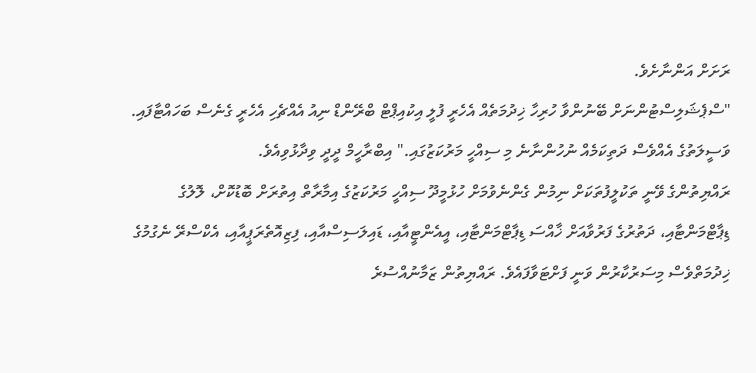ރަށަށް އަންނާށެވެ.
"ސްޕެޝަލިސްޓުންނަށް ބޭނުންވާ ހުރިހާ ޚިދުމަތެއް އެހެރީ ފުލީ އިކުއިޕްޓް ބްރޭންޑް ނިއު އެއްޗެހި އެހެރީ ގެނެސް ބަހައްޓާފައި. ވަސީލަތުގެ އެއްވެސް ދަތިކަމެއް ނުހުންނާނެ މި ސިއްހީ މަރުކަޒުގައި." އިބްރާހީމް ދީދީ ވިދާޅުވިއެވެ.
ރައްޔިތުންގެ ވޭނީ ތަކުލީފުތަކަށް ނިމުން ގެންނެވުމަށް ހުޅުމީދޫ ސިއްހީ މަރުކަޒުގެ އިމާރާތް އިތުރަށް ބޮޑުކޮށް، ލޮލުގެ ޑިޕާޓްމަންޓާއި، ދަތުރުގެ ފަރުވާއަށް ޚާއްސަ ޑިޕާޓްމަންޓާއި، އީއެންޓީއާއި، ޑައިލަސިސްއާއި، ފިޒިއޮތެރަޕީއާއި، އެކްސްރޭ ނެގުމުގެ ޚިދުމަތްވެސް މިސަރުކާރުން ވަނީ ފަށްޓަވާފައެވެ. ރައްޔިތުން ޒަމާނުއްސުރެ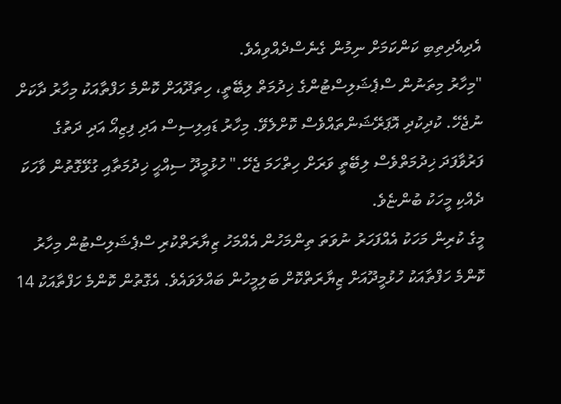އެދިއެދިތިބި ކަންކަމަށް ނިމުން ގެނެސްދެއްވިއެވެ.
"މިހާރު މިތަނުން ސްޕެޝަލިސްޓުންގެ ޚިދުމަތް ލިބޭތީ، ހިތަދޫއަށް ކޮންމެ ހަފްތާއަކު މިހާރު ދާކަށް ނުޖެހޭ. ކުދިކުދި އޮޕަރޭޝަންތައްވެސް ކޮށްލެވޭ. މިހާރު ޑައިލިސިސް އަދި ފިޒިއޯ އަދި ދަތުގެ ފަރުވާފަދަ ޚިދުމަތްވެސް ލިބޭތީ ވަރަށް ހިތްހަމަ ޖެހޭ." ހުޅުމީދޫ ސިއްޙީ ޚިދުމަތާއި ގުޅޭގޮތުން ވާހަކަ ދެއްކި މީހަކު ބުންޏެވެ.
މީގެ ކުރިން މަހަކު އެއްފަހަރު ނުވަތަ ތިންމަހުން އެއްމަހު ޒިޔާރަތްކުރި ސްޕެޝަލިސްޓުން މިހާރު ކޮންމެ ހަފްތާއަކު ހުޅުމީދޫއަށް ޒިޔާރަތްކޮށް ބަލިމީހުން ބައްލަވައެވެ. އެގޮތުން ކޮންމެ ހަފްތާއަކު 14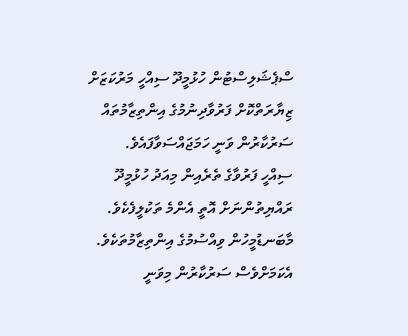ސްޕެޝަލިސްޓުން ހުޅުމީދޫ ސިއްހީ މަރުކަޒަށް ޒިޔާރަތްކޮށް ފަރުވާދިނުމުގެ އިންތިޒާމުތައް ސަރުކާރުން ވަނީ ހަމަޖައްސަވާފައެވެ.
ސިއްހީ ފަރުވާގެ ތެރެއިން މިއަދު ހުޅުމީދޫ ރައްޔިތުންނަށް އޮތީ އެންމެ ތަކުލީފެކެވެ. މާބަނޑުމީހުން ވިއްސުމުގެ އިންތިޒާމުތަކެވެ. އެކަމަށްވެސް ސަރުކާރުން މިވަނީ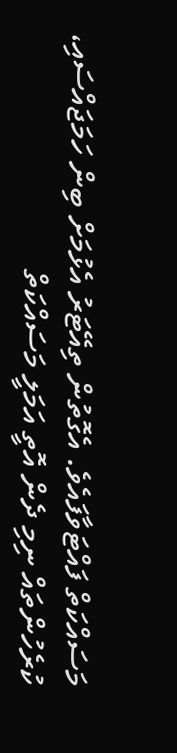މަސައްކަތް ފައްޓަވާފައެވެ. އެގޮތުން ތިއޭޓަރު އެޅުމަށް ބިން ހަމަޖައްސައި، ކުރެހުންތައް ނިމި ދެން އޮތީ އަމަލީ މަސައްކަތް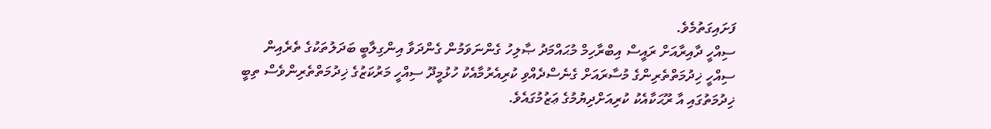ފަށައިގަތުމެވެ.
ސިއްހީ ދާއިރާއަށް ރައީސް އިބްރާހިމް މުޙައްމަދު ޞާލިހު ގެންނަވަމުން ގެންދަވާ އިންގިލާބީ ބަދަލުތަކުގެ ތެރެއިން ސިއްހީ ޚިދުމަތްތެރިންގެ މުސާރައަށް ގެނެސްދެއްވި ކުރިއެރުމާއެކު ހުޅުމީދޫ ސިއްހީ މަރުކަޒުގެ ޚިދުމަތްތެރިންވެސް ތިބީ ޚިދުމަތުގައި އާ ރޫޙަކާއެކު ކުރިއަށްދިޔުމުގެ ޢަޒުމުގައެވެ.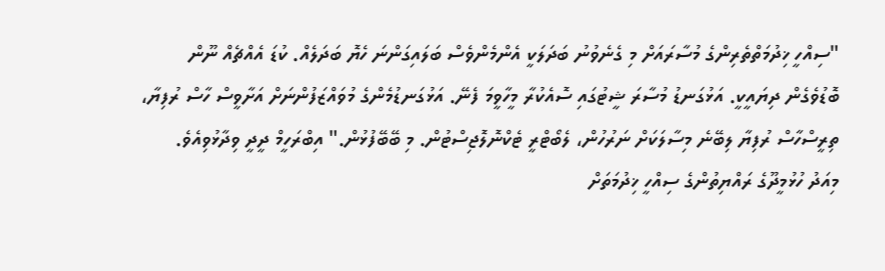"ސިއްހީ ޚިދުމަތްތެރިންގެ މުސާރައަށް މި ގެނެވުނު ބަދަލަކީ އެންމެންވެސް ބަލައިގަންނަ ހެޔޮ ބަދަލެއް. ކުޑަ އެއްޗެއް ނޫން ބޮޑުވެގެން ދިޔައީކީ. އަޅުގަނޑު މުސާރަ ޝީޓުގައި ސޮއެކުރާ މީހާވީމަ ފެނޭ. އަޅުގަނޑުމެންގެ މުވައްޒަފުންނަށް އަށާވީސް ހާސް ރުފިޔާ، ތިރީސްހާސް ރުފިޔާ ލިބޭނެ މިސާލަކަށް ނަރުހުން، ލެބޯޓްރީ ޓެކްނޮލޮޖިސްޓުން. މި ބޭބޭފުޅުން." އިބްރަހީމް ދީދީ ވިދާޅުވިއެވެ.
މިއަދު ހުޅުމީދޫގެ ރައްޔިތުންގެ ސިއްހީ ޚިދުމަތަށް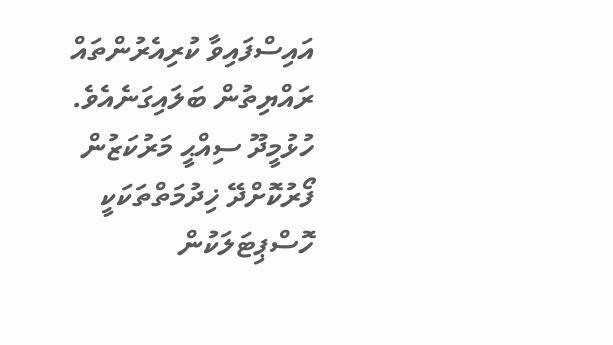އައިސްފައިވާ ކުރިއެރުންތައް ރައްޔިތުން ބަލައިގަނެއެވެ. ހުޅުމީދޫ ސިއްޙީ މަރުކަޒުން ފޯރުކޮށްދޭ ޚިދުމަތްތަކަކީ ހޮސްޕިޓަލަކުން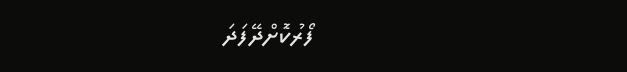ފޯރުކޮށްދޭފަދަ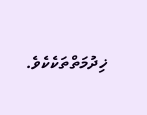ޚިދުމަތްތަކެކެވެ.